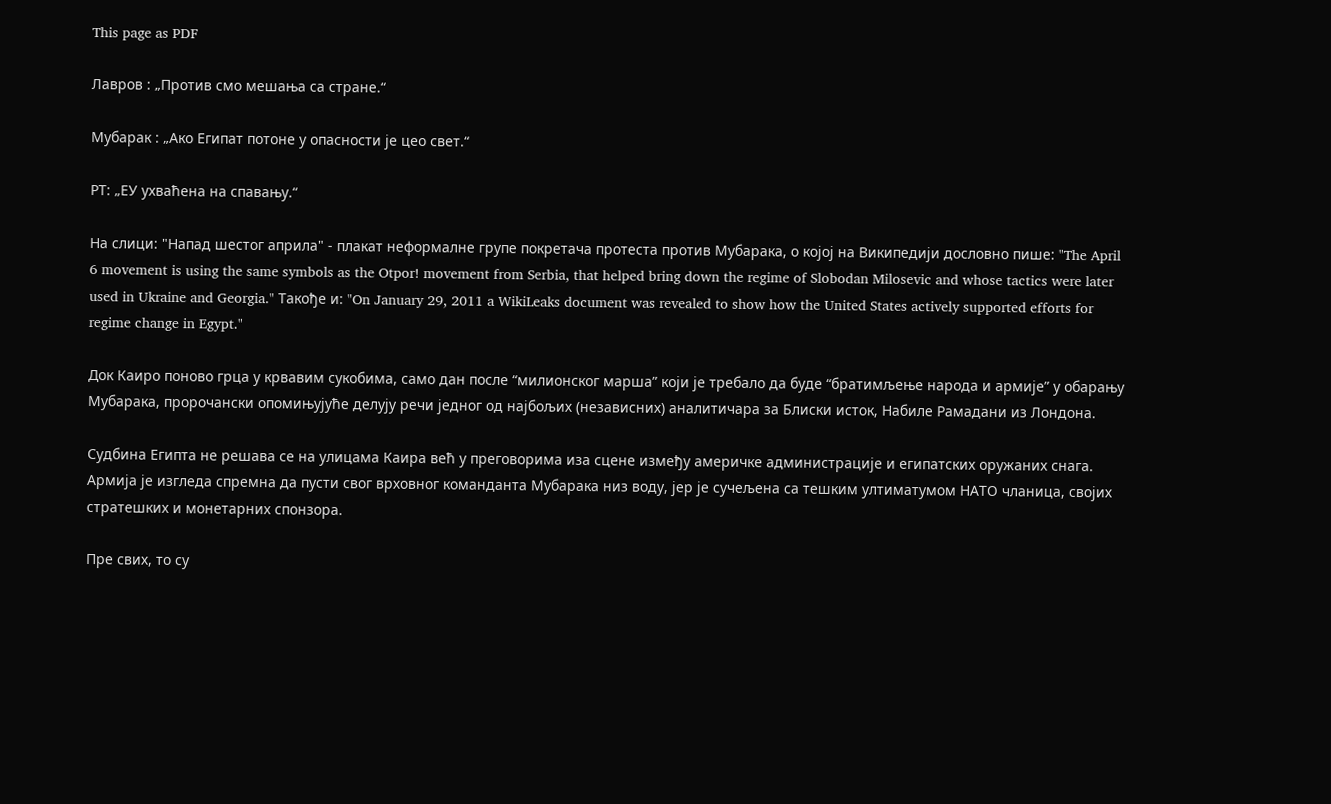This page as PDF

Лавров : „Против смо мешања са стране.“

Мубарак : „Ако Египат потоне у опасности је цео свет.“

РТ: „ЕУ ухваћена на спавању.“

На слици: "Напад шестог априла" - плакат неформалне групе покретача протеста против Мубарака, о којој на Википедији дословно пише: "The April 6 movement is using the same symbols as the Otpor! movement from Serbia, that helped bring down the regime of Slobodan Milosevic and whose tactics were later used in Ukraine and Georgia." Такође и: "On January 29, 2011 a WikiLeaks document was revealed to show how the United States actively supported efforts for regime change in Egypt."

Док Каиро поново грца у крвавим сукобима, само дан после “милионског марша” који је требало да буде “братимљење народа и армије” у обарању Мубарака, пророчански опомињујуће делују речи једног од најбољих (независних) аналитичара за Блиски исток, Набиле Рамадани из Лондона.

Судбина Египта не решава се на улицама Каира већ у преговорима иза сцене између америчке администрације и египатских оружаних снага. Армија је изгледа спремна да пусти свог врховног команданта Мубарака низ воду, јер је сучељена са тешким ултиматумом НАТО чланица, својих стратешких и монетарних спонзора.

Пре свих, то су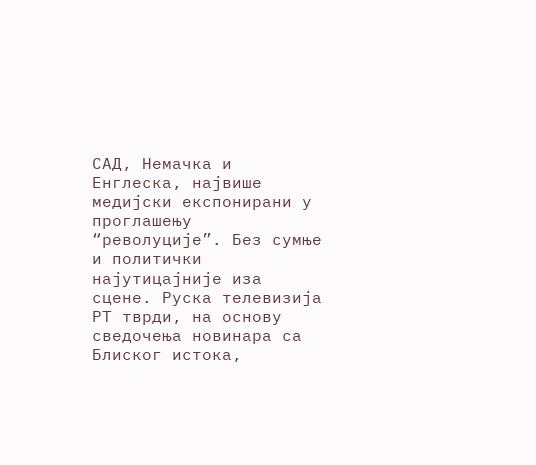САД, Немачка и Енглеска, највише медијски експонирани у проглашењу “револуције”. Без сумње и политички најутицајније иза сцене. Руска телевизија РТ тврди, на основу сведочења новинара са Блиског истока,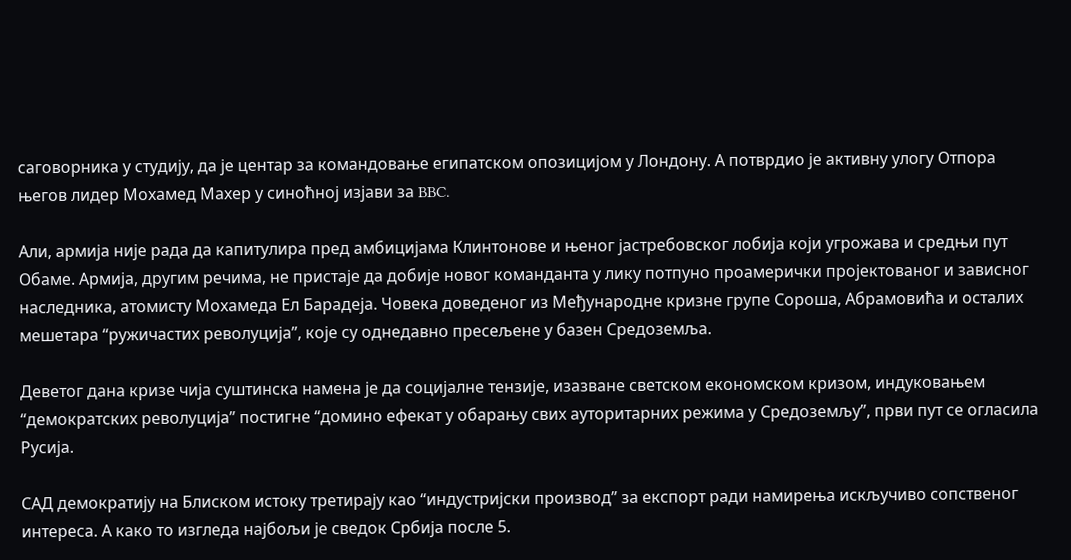саговорника у студију, да је центар за командовање египатском опозицијом у Лондону. А потврдио је активну улогу Отпора његов лидер Мохамед Махер у синоћној изјави за BBC.

Али, армија није рада да капитулира пред амбицијама Клинтонове и њеног јастребовског лобија који угрожава и средњи пут Обаме. Армија, другим речима, не пристаје да добије новог команданта у лику потпуно проамерички пројектованог и зависног наследника, атомисту Мохамеда Ел Барадеја. Човека доведеног из Међунарoдне кризне групе Сороша, Абрамовића и осталих мешетара “ружичастих револуција”, које су однедавно пресељене у базен Средоземља.

Деветог дана кризе чија суштинска намена је да социјалне тензије, изазване светском економском кризом, индуковањем “демократских револуција” постигне “домино ефекат у обарању свих ауторитарних режима у Средоземљу”, први пут се огласила Русија.

САД демократију на Блиском истоку третирају као “индустријски производ” за експорт ради намирења искључиво сопственог интереса. А како то изгледа најбољи је сведок Србија после 5.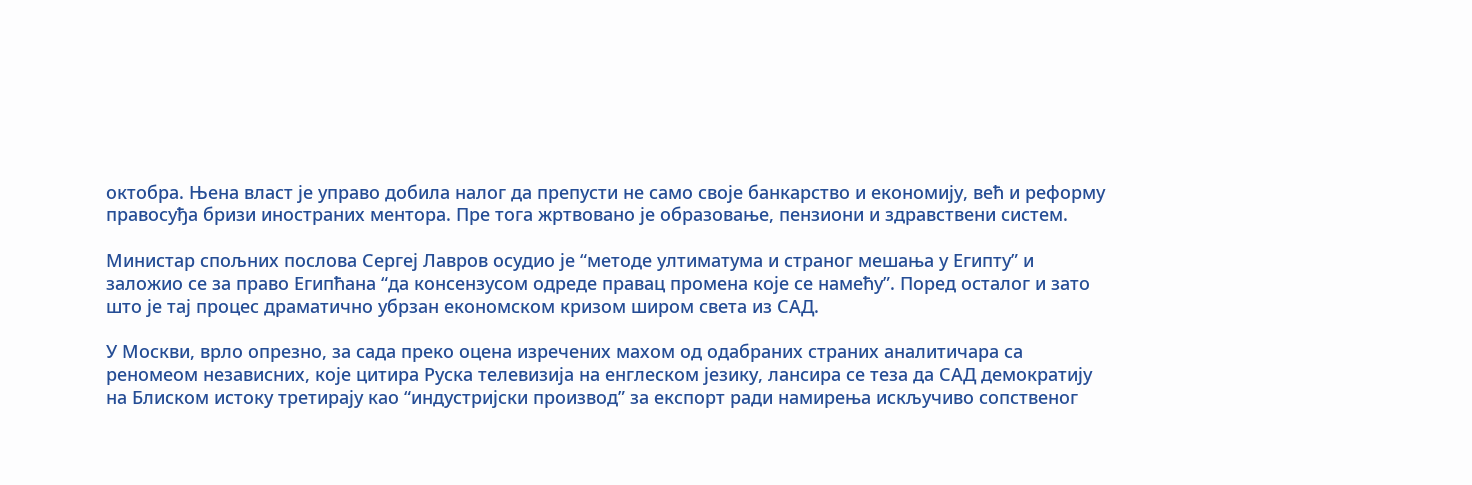октобра. Њена власт је управо добила налог да препусти не само своје банкарство и економију, већ и реформу правосуђа бризи иностраних ментора. Пре тога жртвовано је образовање, пензиони и здравствени систем.

Министар спољних послова Сергеј Лавров осудио је “методе ултиматума и страног мешања у Египту” и заложио се за право Египћана “да консензусом одреде правац промена које се намећу”. Поред осталог и зато што је тај процес драматично убрзан економском кризом широм света из САД.

У Москви, врло опрезно, за сада преко оцена изречених махом од одабраних страних аналитичара са реномеом независних, које цитира Руска телевизија на енглеском језику, лансира се теза да САД демократију на Блиском истоку третирају као “индустријски производ” за експорт ради намирења искључиво сопственог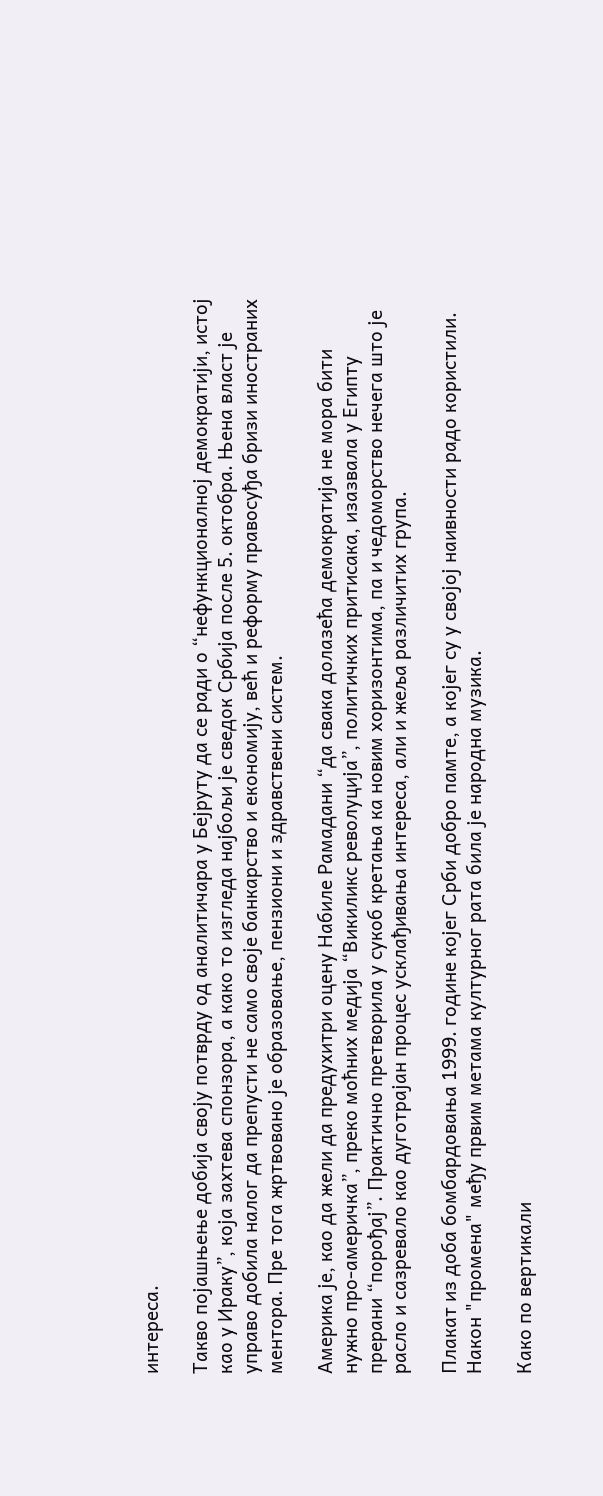интереса.

Такво појашњење добија своју потврду од аналитичара у Бејруту да се ради о “нефункционалној демократији, истој као у Ираку”, која захтева спонзора, а како то изгледа најбољи је сведок Србија после 5. октобра. Њена власт је управо добила налог да препусти не само своје банкарство и економију, већ и реформу правосуђа бризи иностраних ментора. Пре тога жртвовано је образовање, пензиони и здравствени систем.

Америка је, као да жели да предухитри оцену Набиле Рамадани “да свака долазећа демократија не мора бити нужно про-америчка”, преко моћних медија “Викиликс револуција”, политичких притисака, изазвала у Египту прерани “порођај”. Практично претворила у сукоб кретања ка новим хоризонтима, па и чедоморство нечега што је расло и сазревало као дуготрајан процес усклађивања интереса, али и жеља различитих група.

Плакат из доба бомбардовања 1999. године којег Срби добро памте, а којег су у својој наивности радо користили. Након "промена" међу првим метама културног рата била је народна музика.

Како по вертикали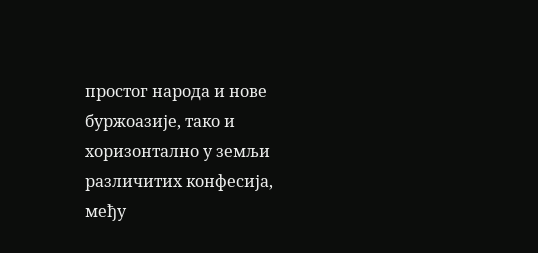простог народа и нове буржоазије, тако и хоризонтално у земљи различитих конфесија, међу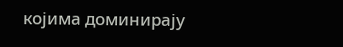којима доминирају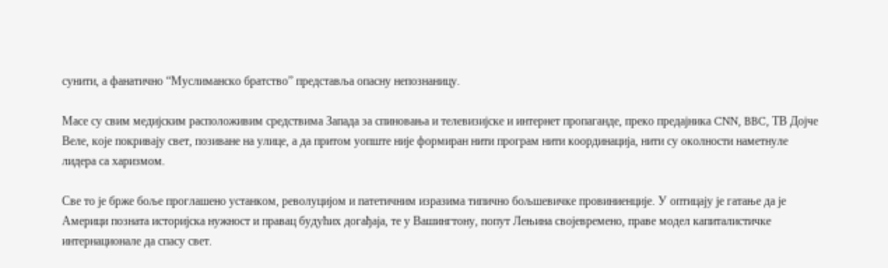сунити, а фанатично “Муслиманско братство” представља опасну непознаницу.

Масе су свим медијским расположивим средствима Запада за спиновања и телевизијске и интернет пропаганде, преко предајника CNN, BBC, ТВ Дојче Веле, које покривају свет, позиване на улице, а да притом уопште није формиран нити програм нити координација, нити су околности наметнуле лидера са харизмом.

Све то је брже боље проглашено устанком, револуцијом и патетичним изразима типично бољшевичке провиниенције. У оптицају је гатање да је Америци позната историјска нужност и правац будућих догађаја, те у Вашингтону, попут Лењина својевремено, праве модел капиталистичке интернационале да спасу свет.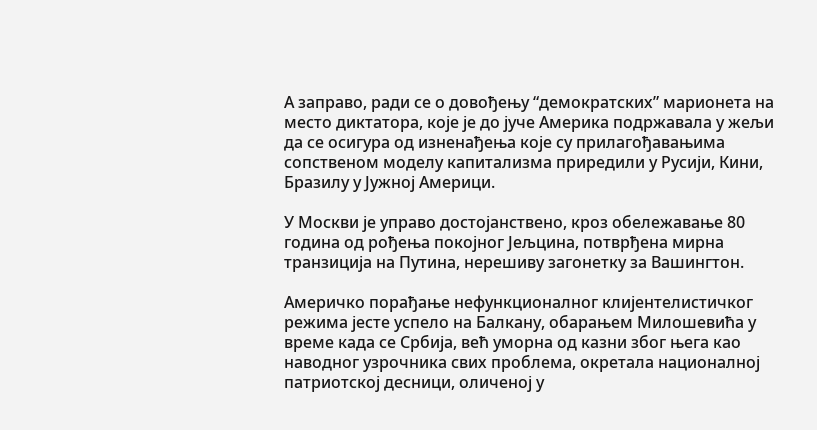А заправо, ради се о довођењу “демократских” марионета на место диктатора, које је до јуче Америка подржавала у жељи да се осигура од изненађења које су прилагођавањима сопственом моделу капитализма приредили у Русији, Кини, Бразилу у Јужној Америци.

У Москви је управо достојанствено, кроз обележавање 80 година од рођења покојног Јељцина, потврђена мирна транзиција на Путина, нерешиву загонетку за Вашингтон.

Америчко порађање нефункционалног клијентелистичког режима јесте успело на Балкану, обарањем Милошевића у време када се Србија, већ уморна од казни због њега као наводног узрочника свих проблема, окретала националној патриотској десници, оличеној у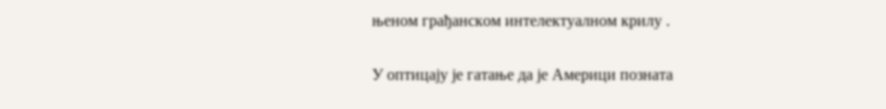њеном грађанском интелектуалном крилу .

У оптицају је гатање да је Америци позната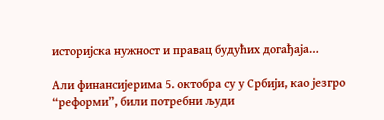историјска нужност и правац будућих догађаја…

Али финансијерима 5. октобра су у Србији, као језгро “реформи”, били потребни људи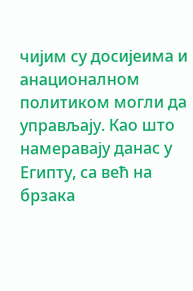чијим су досијеима и анационалном политиком могли да управљају. Као што намеравају данас у Египту, са већ на брзака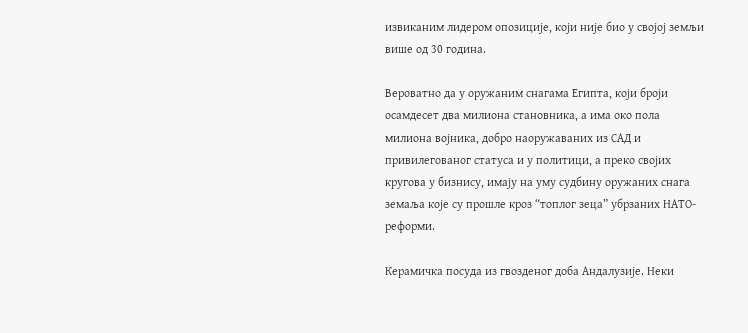извиканим лидером опозиције, који није био у својој земљи више од 30 година.

Вероватно да у оружаним снагама Египта, који броји осамдесет два милиона становника, а има око пола милиона војника, добро наоружаваних из САД и привилегованог статуса и у политици, а преко својих кругова у бизнису, имају на уму судбину оружаних снага земаља које су прошле кроз “топлог зеца” убрзаних НАТО-реформи.

Керамичка посуда из гвозденог доба Андалузије. Неки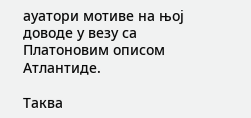ауатори мотиве на њој доводе у везу са Платоновим описом Атлантиде.

Таква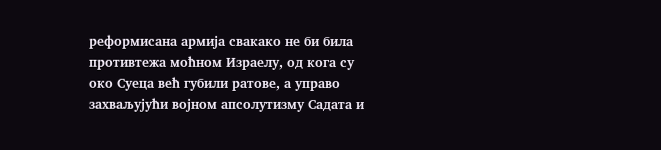реформисана армија свакако не би била противтежа моћном Израелу, од кога су око Суеца већ губили ратове, а управо захваљујући војном апсолутизму Садата и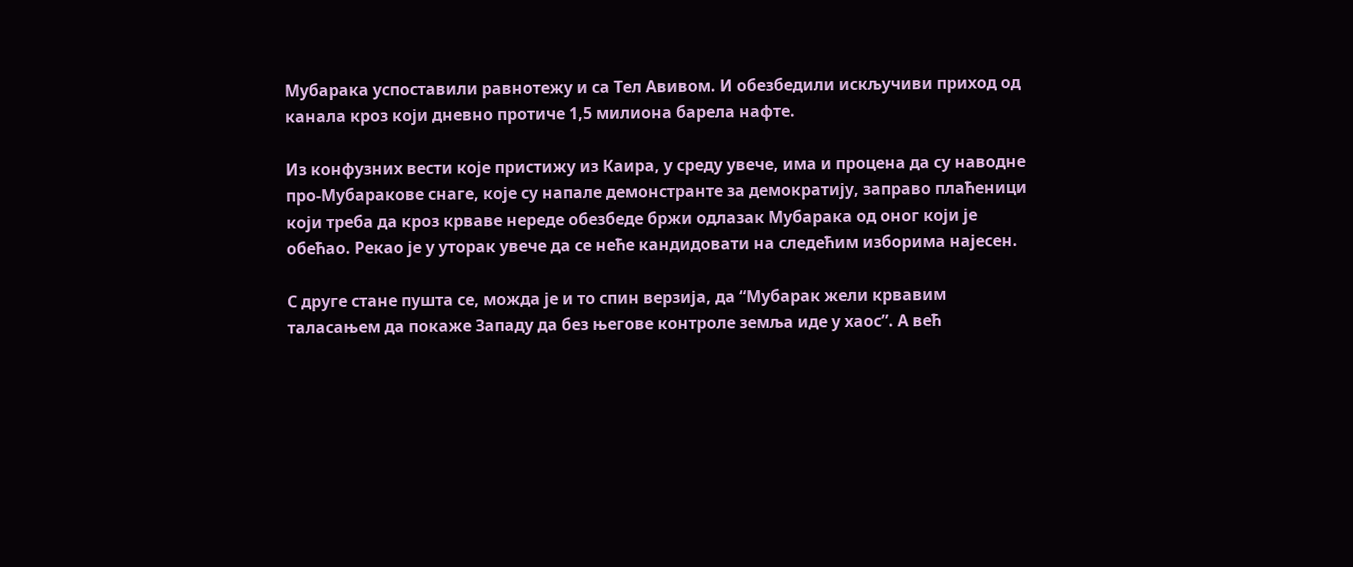Мубарака успоставили равнотежу и са Тел Авивом. И обезбедили искључиви приход од канала кроз који дневно протиче 1,5 милиона барела нафте.

Из конфузних вести које пристижу из Каира, у среду увече, има и процена да су наводне про-Мубаракове снаге, које су напале демонстранте за демократију, заправо плаћеници који треба да кроз крваве нереде обезбеде бржи одлазак Мубарака од оног који је обећао. Рекао је у уторак увече да се неће кандидовати на следећим изборима најесен.

С друге стане пушта се, можда је и то спин верзија, да “Мубарак жели крвавим таласањем да покаже Западу да без његове контроле земља иде у хаос”. А већ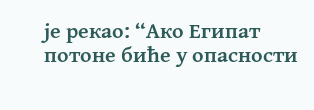је рекао: “Ако Египат потоне биће у опасности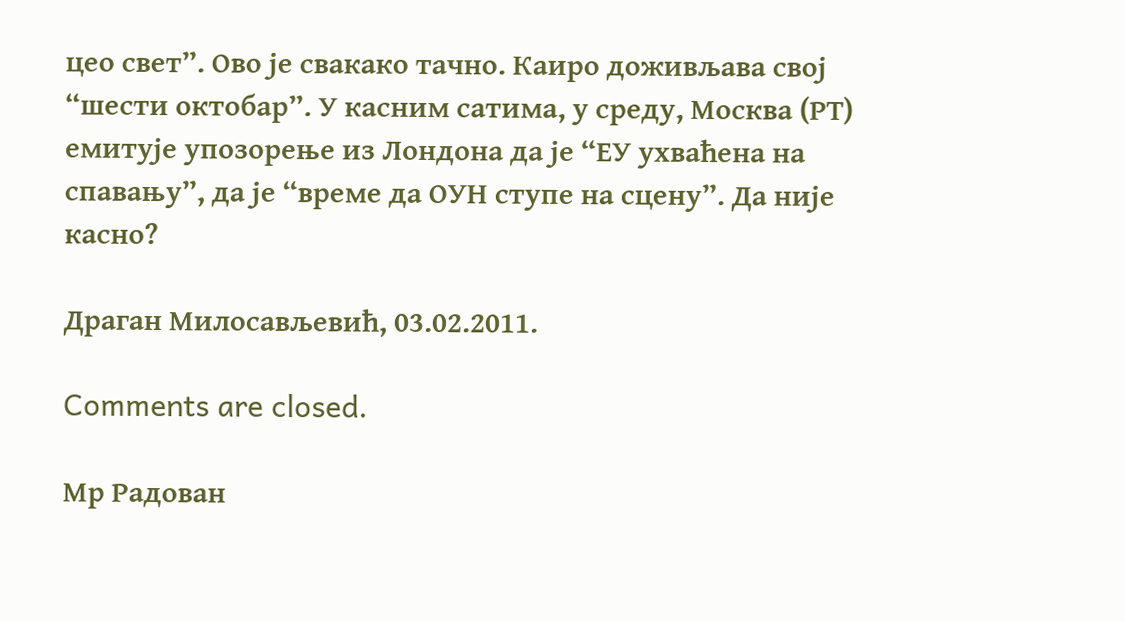цео свет”. Ово је свакако тачно. Каиро доживљава свој “шести октобар”. У касним сатима, у среду, Москва (РТ) емитује упозорење из Лондона да је “ЕУ ухваћена на спавању”, да је “време да ОУН ступе на сцену”. Да није касно?

Драган Милосављевић, 03.02.2011.

Comments are closed.

Мр Радован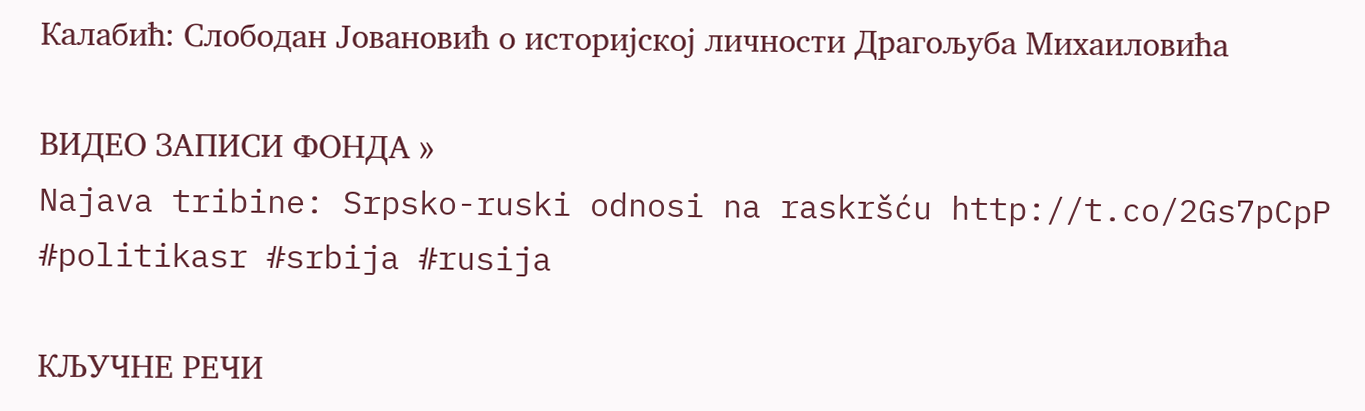Калабић: Слободан Јовановић о историјској личности Драгољуба Михаиловића

ВИДЕО ЗАПИСИ ФОНДА »
Najava tribine: Srpsko-ruski odnosi na raskršću http://t.co/2Gs7pCpP #politikasr #srbija #rusija

КЉУЧНЕ РЕЧИ